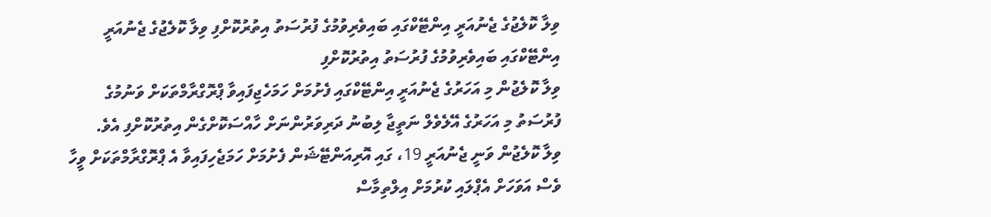ވިލާ ކޮލެޖުގެ ޖެނުއަރީ އިންޓޭކްގައި ބައިވެރިވުމުގެ ފުރުސަތު އިތުރުކޮށްފި ވިލާ ކޮލެޖުގެ ޖެނުއަރީ އިންޓޭކްގައި ބައިވެރިވުމުގެ ފުރުސަތު އިތުރުކޮށްފި
ވިލާ ކޮލެޖުން މި އަހަރުގެ ޖެނުއަރީ އިންޓޭކްގައި ފެށުމަށް ހަމަހެޖިފައިވާ ޕްރޮގްރާމްތަކަށް ވަނުމުގެ ފުރުސަތު މި އަހަރުގެ އޭލެވެލް ނަތީޖާ ލިބުނު ދަރިވަރުންނަށް ހާއްސަކޮށްގެން އިތުރުކޮށްފި އެވެ.
ވިލާ ކޮލެޖުން ވަނީ ޖެނުއަރީ 19، ގައި އޮރިއަންޓޭޝަން ފެށުމަށް ހަމަޖެހިފައިވާ އެ ޕްރޮގްރާމްތަކަށް ވީހާ ވެސް އަވަހަށް އެޕްލައި ކުރުމަށް އިލްތިމާސް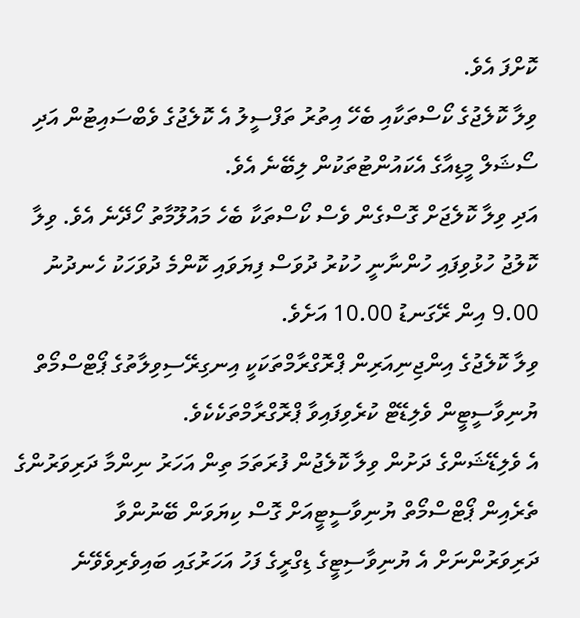ކޮށްފަ އެވެ.
ވިލާ ކޮލެޖުގެ ކޯސްތަކާއި ބެހޭ އިތުރު ތަފްސީލު އެ ކޮލެޖުގެ ވެބްސައިޓުން އަދި ސޯޝަލް މީޑިއާގެ އެކައުންޓުތަކުން ލިބޭނެ އެވެ.
އަދި ވިލާ ކޮލެޖަށް ގޮސްގެން ވެސް ކޯސްތަކާ ބެހެ މައުލޫމާތު ހޯދޭނެ އެވެ. ވިލާ ކޮލުޖު ހުޅުވިފައި ހުންނާނީ ހުކުރު ދުވަސް ފިޔަވައި ކޮންމެ ދުވަހަކު ހެނދުނު 9.00 އިން ރޭގަނޑު 10.00 އަށެވެ.
ވިލާ ކޮލެޖުގެ އިންޖިނިއަރިން ޕްރޮގްރާމްތަކަކީ އިނގިރޭސިވިލާތުގެ ޕޯޓްސްމޯތް ޔުނިވާސީޓީން ވެލިޑޭޓް ކުރެވިފައިވާ ޕްރޮގްރާމްތަކެކެވެ.
އެ ވެލިޑޭޝަންގެ ދަށުން ވިލާ ކޮލެޖުން ފުރަތަމަ ތިން އަހަރު ނިންމާ ދަރިވަރުންގެ ތެރެއިން ޕޯޓްސްމޯތް ޔުނިވާސީޓީއަށް ގޮސް ކިޔަވަން ބޭނުންވާ ދަރިވަރުންނަށް އެ ޔުނިވާސިޓީގެ ޑިގްރީގެ ފަހު އަހަރުގައި ބައިވެރިވެވޭނެ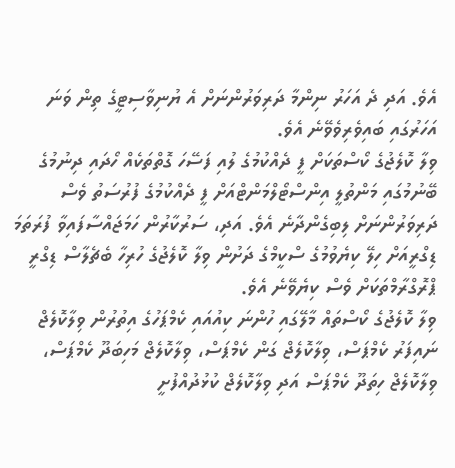އެވެ. އަދި ދެ އަހަރު ނިންމާ ދަރިވަރުންނަށް އެ ޔުނިވާސިޓީގެ ތިން ވަނަ އަހަރުގައި ބައިވެރިވެވޭނެ އެވެ.
ވިލާ ކޮލެޖުގެ ކޯސްތަކަށް ފީ ދެއްކުމުގެ ލުއި ފަސޭހަ ގޮތްތަކެއް ހޯދައި ދިނުމުގެ ބޭނުމުގައި މަންތުލީ އިންސްޓޯލްމަންޓްއަށް ފީ ދެއްކުމުގެ ފުރުސަތު ވެސް ދަރިވަރުންނަށް ލިބިގެންދާނެ އެވެ. އަދި، ސަރުކާރުން ހަމަޖައްސާފައިވާ ފުރަތަމަ ޑިގްރީއަށް ހިލޭ ކިޔެވުމުގެ ސްކީމްގެ ދަށުން ވިލާ ކޮލެޖުގެ ހުރިހާ ބެޗެލާސް ޑިގްރީ ޕްރޮގްރާމްތަކަށް ވެސް ކިޔެވޭނެ އެވެ.
ވިލާ ކޮލެޖުގެ ކޯސްތައް މާލޭގައި ހުންނަ ކިއުއައި ކެމްޕަހުގެ އިތުރުން ވިލާކޮލެޖް ނައިފަރު ކެމްޕަސް، ވިލާކޮލެޖް ގަން ކެމްޕަސް، ވިލާކޮލެޖް މަހިބަދޫ ކެމްޕަސް، ވިލާކޮލެޖް ހިތަދޫ ކެމްޕަސް އަދި ވިލާކޮލެޖް ކުޅުދުއްފުށީ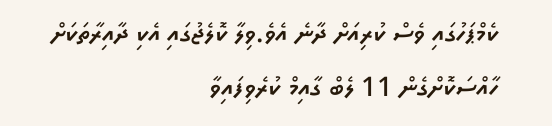ކެމްޕަހުގައި ވެސް ކުރިއަށް ދާނެ އެވެ.ވިލާ ކޮލެޖުގައި އެކި ދާއިރާތަކަށް ހާއްސަކޮށްގެން 11 ލެބް ގާއިމް ކުރެވިފައިވާ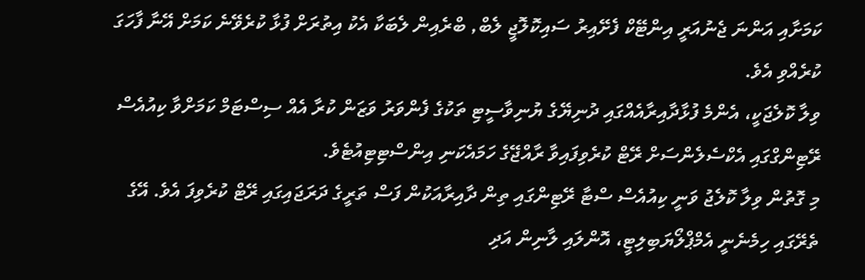ކަމަށާއި އަންނަ ޖެނުއަރީ އިންޓޭކް ފެށޭއިރު ސައިކޮލޮޖީ ލެބް, ބްރެއިން ލެބަކާ އެކު އިތުރަށް ފުޅާ ކުރެވޭނެ ކަމަށް އޭނާ ފާހަގަ ކުރެއްވި އެވެ.
ވިލާ ކޮލެޖަކީ، އެންމެ ފުޅާދާއިރާއެއްގައި ދުނިޔޭގެ ޔުނިވާސީޓި ތަކުގެ ފެންވަރު ވަޒަން ކުރާ އެއް ސިސްޓަމް ކަމަށްވާ ކިއުއެސް ރޭޓިންގްގައި އެކްސެލެންސަށް ރޭޓް ކުރެވިފައިވާ ރާއްޖޭގެ ހަމައެކަނި އިންސްޓިޓިއުޓެވެ.
މި ގޮތުން ވިލާ ކޮލެޖު ވަނީ ކިއުއެސް ސްޓާ ރޭޓިންގައި ތިން ދާއިރާއަކުން ފަސް ތަރީގެ ދަރަޖައިގައި ރޭޓް ކުރެވިފަ އެވެ. އޭގެ ތެރޭގައި ހިމެނެނީ އެމްޕްލޯޔަބިލިޓީ، އޮންލައި ލާނިން އަދި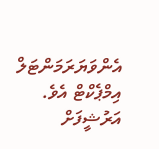އެންވަޔަރަމަންޓަލް އިމްޕެކްޓް އެވެ.
އަރުޝީފަށް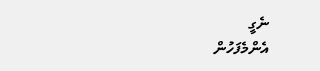ނެގީ
އެންމެފަހުން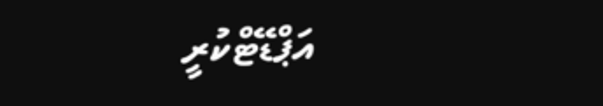އަޕްޑޭޓްކުރީ